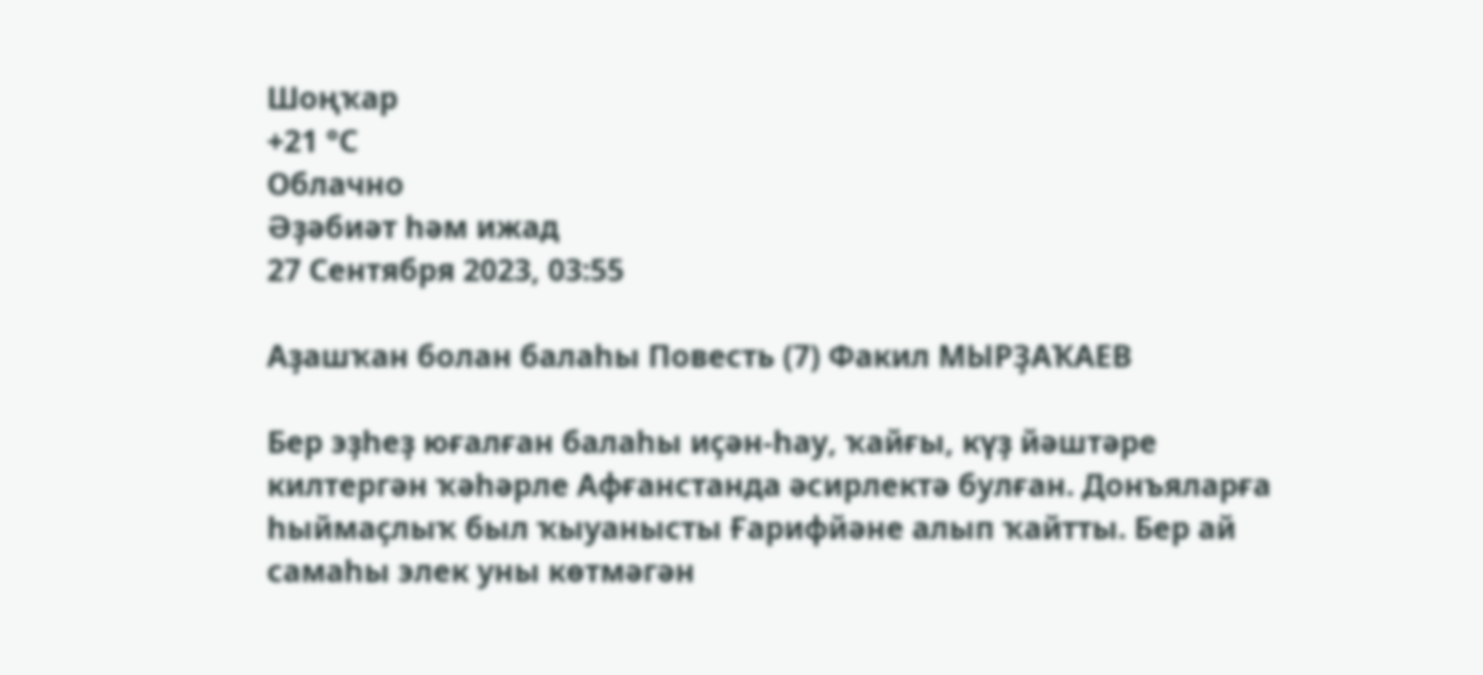Шоңҡар
+21 °С
Облачно
Әҙәбиәт һәм ижад
27 Сентября 2023, 03:55

Аҙашҡан болан балаһы Повесть (7) Факил МЫРҘАҠАЕВ

Бер эҙһеҙ юғалған балаһы иҫән-һау, ҡайғы, күҙ йәштәре килтергән ҡәһәрле Афғанстанда әсирлектә булған. Донъяларға һыймаҫлыҡ был ҡыуанысты Ғарифйәне алып ҡайтты. Бер ай самаһы элек уны көтмәгән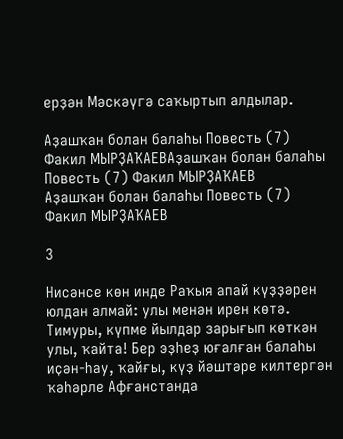ерҙән Мәскәүгә саҡыртып алдылар.

Аҙашҡан болан балаһы Повесть (7) Факил МЫРҘАҠАЕВАҙашҡан болан балаһы Повесть (7) Факил МЫРҘАҠАЕВ
Аҙашҡан болан балаһы Повесть (7) Факил МЫРҘАҠАЕВ

3

Нисәнсе көн инде Раҡыя апай күҙҙәрен юлдан алмай: улы менән ирен көтә. Тимуры, күпме йылдар зарығып көткән улы, ҡайта! Бер эҙһеҙ юғалған балаһы иҫән-һау, ҡайғы, күҙ йәштәре килтергән ҡәһәрле Афғанстанда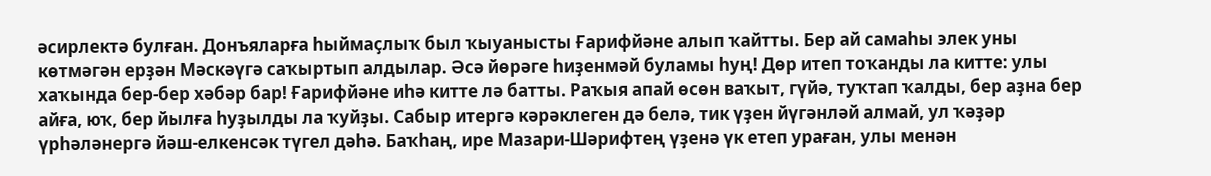әсирлектә булған. Донъяларға һыймаҫлыҡ был ҡыуанысты Ғарифйәне алып ҡайтты. Бер ай самаһы элек уны көтмәгән ерҙән Мәскәүгә саҡыртып алдылар. Әсә йөрәге һиҙенмәй буламы һуң! Дөр итеп тоҡанды ла китте: улы хаҡында бер-бер хәбәр бар! Ғарифйәне иһә китте лә батты. Раҡыя апай өсөн ваҡыт, гүйә, туҡтап ҡалды, бер аҙна бер айға, юҡ, бер йылға һуҙылды ла ҡуйҙы. Сабыр итергә кәрәклеген дә белә, тик үҙен йүгәнләй алмай, ул ҡәҙәр үрһәләнергә йәш-елкенсәк түгел дәһә. Баҡһаң, ире Мазари-Шәрифтең үҙенә үк етеп ураған, улы менән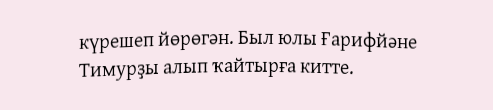күрешеп йөрөгән. Был юлы Ғарифйәне Тимурҙы алып ҡайтырға китте.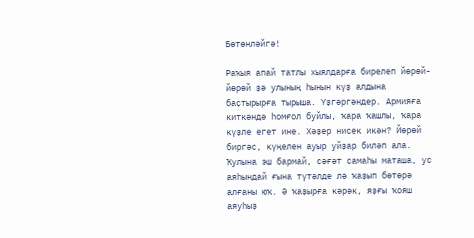Бөтөнләйгә!

Раҡыя апай татлы хыялдарға бирелеп йөрөй-йөрөй ҙә улының һынын күҙ алдына баҫтырырға тырыша. Үҙгәргәндер. Армияға киткәндә һомғол буйлы, ҡара ҡашлы, ҡара күҙле егет ине. Хәҙер нисек икән? Йөрөй биргәс, күңелен ауыр уйҙар биләп ала. Ҡулына эш бармай, сәғәт самаһы маташа, ус аяһындай ғына түтәлде лә ҡаҙып бөтөрә алғаны юҡ. Ә ҡаҙырға кәрәк, яҙғы ҡояш аяуһыҙ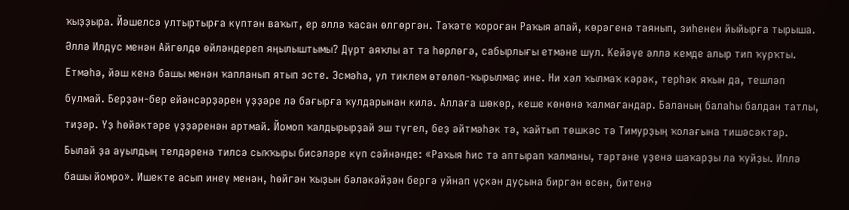ҡыҙҙыра. Йәшелсә ултыртырға күптән ваҡыт, ер әллә ҡасан өлгөргән. Тәҡәте ҡороған Раҡыя апай, көрәгенә таянып, зиһенен йыйырға тырыша. Әллә Илдус менән Айгөлдө өйләндереп яңылыштымы? Дүрт аяҡлы ат та һөрлөгә, сабырлығы етмәне шул. Кейәүе әллә кемде алыр тип ҡурҡты. Етмәһә, йәш кенә башы менән ҡапланып ятып эсте. Эсмәһә, ул тиклем өтөлөп-ҡырылмаҫ ине. Ни хәл ҡылмаҡ кәрәк, терһәк яҡын да, тешләп булмай. Берҙән-бер ейәнсәрҙәрен үҙҙәре лә бағырға ҡулдарынан килә. Аллаға шөкөр, кеше көнөнә ҡалмағандар. Баланың балаһы балдан татлы, тиҙәр. Үҙ һөйәктәре үҙҙәренән артмай. Йомоп ҡалдырырҙай эш түгел, беҙ әйтмәһәк тә, ҡайтып төшкәс тә Тимурҙың ҡолағына тишәсәктәр. Былай ҙа ауылдың телдәренә тилсә сыҡҡыры бисәләре күп сәйнәнде: «Раҡыя һис тә аптырап ҡалманы, тәртәне үҙенә шаҡарҙы ла ҡуйҙы. Иллә башы йомро». Ишекте асып инеү менән, һөйгән ҡыҙын бәләкәйҙән бергә уйнап үҫкән дуҫына биргән өсөн, битенә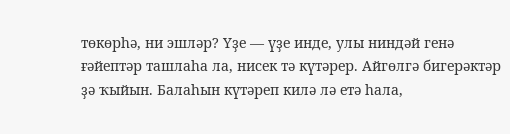төкөрһә, ни эшләр? Үҙе — үҙе инде, улы ниндәй генә ғәйептәр ташлаһа ла, нисек тә күтәрер. Айгөлгә бигерәктәр ҙә ҡыйын. Балаһын күтәреп килә лә етә һала,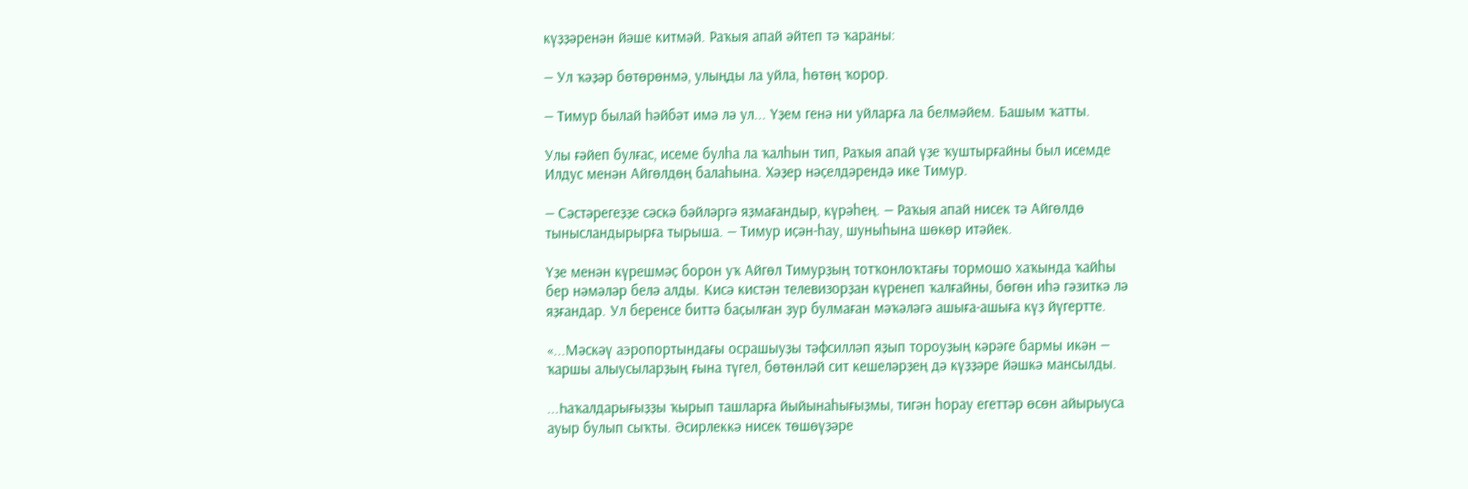күҙҙәренән йәше китмәй. Раҡыя апай әйтеп тә ҡараны:

— Ул ҡәҙәр бөтөрөнмә, улыңды ла уйла, һөтөң ҡорор.

— Тимур былай һәйбәт имә лә ул... Үҙем генә ни уйларға ла белмәйем. Башым ҡатты.

Улы ғәйеп булғас, исеме булһа ла ҡалһын тип, Раҡыя апай үҙе ҡуштырғайны был исемде Илдус менән Айгөлдөң балаһына. Хәҙер нәҫелдәрендә ике Тимур.

— Сәстәрегеҙҙе сәскә бәйләргә яҙмағандыр, күрәһең. — Раҡыя апай нисек тә Айгөлдө тынысландырырға тырыша. — Тимур иҫән-һау, шуныһына шөкөр итәйек.

Үҙе менән күрешмәҫ борон уҡ Айгөл Тимурҙың тотҡонлоҡтағы тормошо хаҡында ҡайһы бер нәмәләр белә алды. Кисә кистән телевизорҙан күренеп ҡалғайны, бөгөн иһә гәзиткә лә яҙғандар. Ул беренсе биттә баҫылған ҙур булмаған мәҡәләгә ашыға-ашыға күҙ йүгертте.

«...Мәскәү аэропортындағы осрашыуҙы тәфсилләп яҙып тороуҙың кәрәге бармы икән — ҡаршы алыусыларҙың ғына түгел, бөтөнләй сит кешеләрҙең дә күҙҙәре йәшкә мансылды.

...Һаҡалдарығыҙҙы ҡырып ташларға йыйынаһығыҙмы, тигән һорау егеттәр өсөн айырыуса ауыр булып сыҡты. Әсирлеккә нисек төшөүҙәре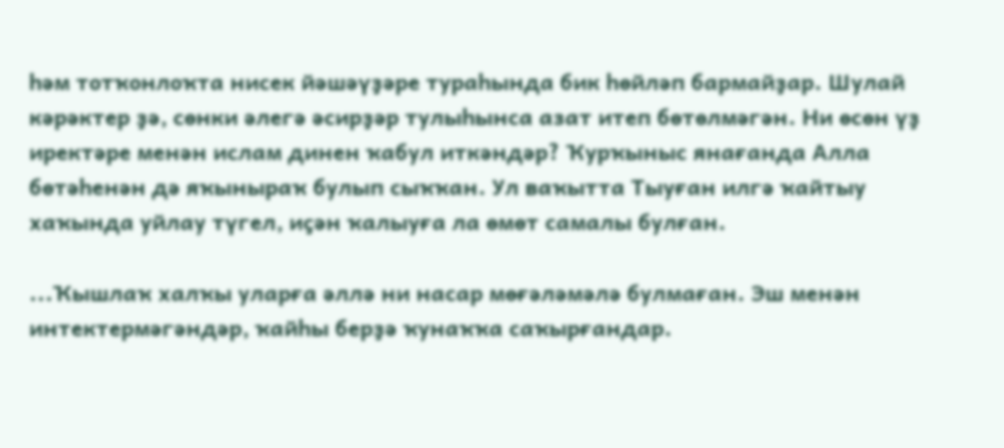һәм тотҡонлоҡта нисек йәшәүҙәре тураһында бик һөйләп бармайҙар. Шулай кәрәктер ҙә, сөнки әлегә әсирҙәр тулыһынса азат итеп бөтөлмәгән. Ни өсөн үҙ иректәре менән ислам динен ҡабул иткәндәр? Ҡурҡыныс янағанда Алла бөтәһенән дә яҡыныраҡ булып сыҡҡан. Ул ваҡытта Тыуған илгә ҡайтыу хаҡында уйлау түгел, иҫән ҡалыуға ла өмөт самалы булған.

...Ҡышлаҡ халҡы уларға әллә ни насар мөғәләмәлә булмаған. Эш менән интектермәгәндәр, ҡайһы берҙә ҡунаҡҡа саҡырғандар.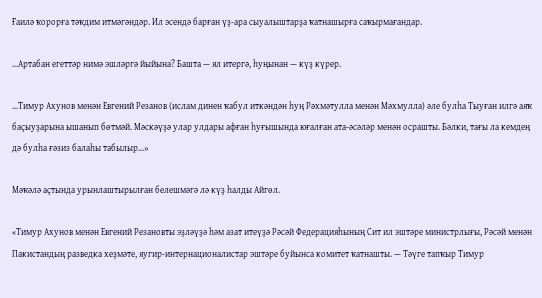Ғаилә ҡорорға тәҡдим итмәгәндәр. Ил эсендә барған үҙ-ара сыуалыштарҙа ҡатнашырға саҡырмағандар.

...Артабан егеттәр нимә эшләргә йыйына? Башта — ял итергә, һуңынан — күҙ күрер.

...Тимур Ахунов менән Евгений Резанов (ислам динен ҡабул иткәндән һуң Рәхмәтулла менән Мәхмулла) әле булһа Тыуған илгә аяҡ баҫыуҙарына ышанып бөтмәй. Мәскәүҙә улар улдары афған һуғышында юғалған ата-әсәләр менән осрашты. Бәлки, тағы ла кемдең дә булһа ғәзиз балаһы табылыр...»

Мәҡәлә аҫтында урынлаштырылған белешмәгә лә күҙ һалды Айгөл.

«Тимур Ахунов менән Евгений Резановты эҙләүҙә һәм азат итеүҙә Рәсәй Федерацияһының Сит ил эштәре министрлығы, Рәсәй менән Пакистандың разведка хеҙмәте, яугир-интернационалистар эштәре буйынса комитет ҡатнашты. — Тәүге тапҡыр Тимур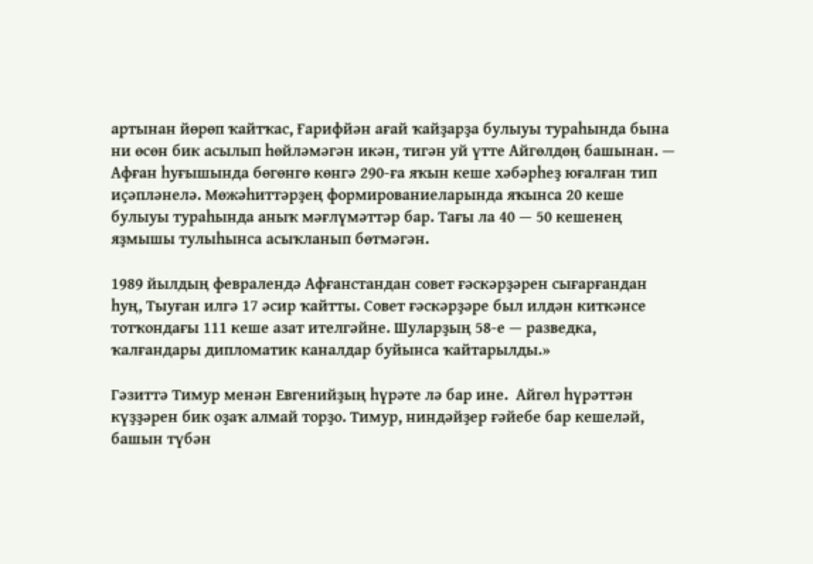артынан йөрөп ҡайтҡас, Ғарифйән ағай ҡайҙарҙа булыуы тураһында бына ни өсөн бик асылып һөйләмәгән икән, тигән уй үтте Айгөлдөң башынан. — Афған һуғышында бөгөнгө көнгә 290-ға яҡын кеше хәбәрһеҙ юғалған тип иҫәпләнелә. Мөжәһиттәрҙең формированиеларында яҡынса 20 кеше булыуы тураһында аныҡ мәғлүмәттәр бар. Тағы ла 40 — 50 кешенең яҙмышы тулыһынса асыҡланып бөтмәгән.

1989 йылдың февралендә Афғанстандан совет ғәскәрҙәрен сығарғандан һуң, Тыуған илгә 17 әсир ҡайтты. Совет ғәскәрҙәре был илдән киткәнсе тотҡондағы 111 кеше азат ителгәйне. Шуларҙың 58-е — разведка, ҡалғандары дипломатик каналдар буйынса ҡайтарылды.»

Гәзиттә Тимур менән Евгенийҙың һүрәте лә бар ине.  Айгөл һүрәттән күҙҙәрен бик оҙаҡ алмай торҙо. Тимур, ниндәйҙер ғәйебе бар кешеләй, башын түбән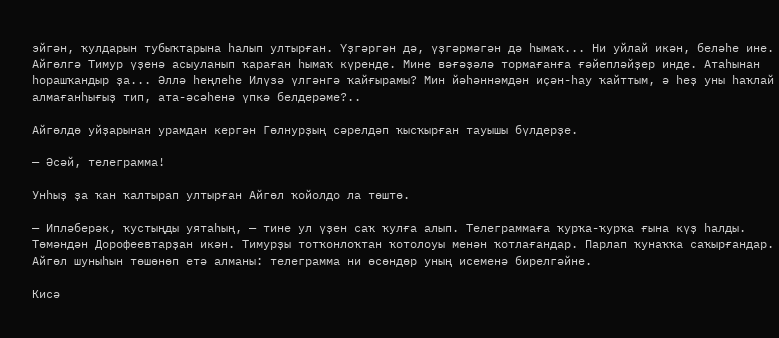эйгән, ҡулдарын тубыҡтарына һалып ултырған. Үҙгәргән дә, үҙгәрмәгән дә һымаҡ... Ни уйлай икән, беләһе ине. Айгөлгә Тимур үҙенә асыуланып ҡараған һымаҡ күренде. Мине вәғәҙәлә тормағанға ғәйепләйҙер инде. Атаһынан һорашҡандыр ҙа... Әллә һеңлеһе Илүзә үлгәнгә ҡайғырамы? Мин йәһәннәмдән иҫән-һау ҡайттым, ә һеҙ уны һаҡлай алмағанһығыҙ тип, ата-әсәһенә үпкә белдерәме?..

Айгөлдө уйҙарынан урамдан кергән Гөлнурҙың сәрелдәп ҡысҡырған тауышы бүлдерҙе.

— Әсәй, телеграмма!

Унһыҙ ҙа ҡан ҡалтырап ултырған Айгөл ҡойолдо ла төштө.

— Ипләберәк, ҡустыңды уятаһың, — тине ул үҙен саҡ ҡулға алып. Телеграммаға ҡурҡа-ҡурҡа ғына күҙ һалды. Төмәндән Дорофеевтарҙан икән. Тимурҙы тотҡонлоҡтан ҡотолоуы менән ҡотлағандар. Парлап ҡунаҡҡа саҡырғандар. Айгөл шуныһын төшөнөп етә алманы: телеграмма ни өсөндөр уның исеменә бирелгәйне.

Кисә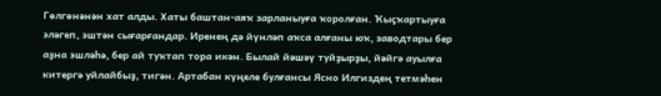Гөлгөнәнән хат алды. Хаты баштан-аяҡ зарланыуға ҡоролған. Ҡыҫҡартыуға эләгеп, эштән сығарғандар. Иренең дә йүнләп аҡса алғаны юҡ, заводтары бер аҙна эшләһә, бер ай туҡтап тора икән. Былай йәшәү туйҙырҙы, йәйгә ауылға китергә уйлайбыҙ, тигән. Артабан күңеле булғансы Ясно Илгиздең тетмәһен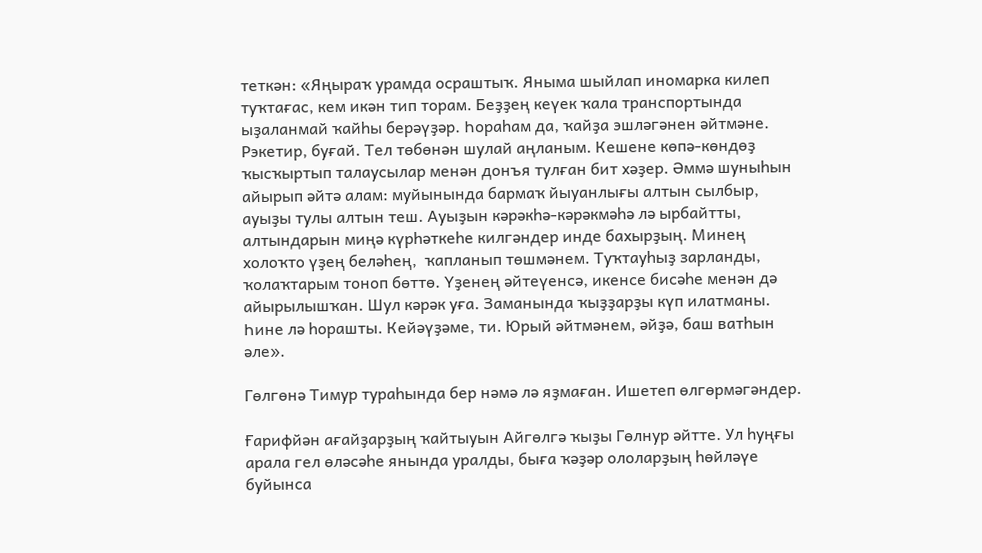теткән: «Яңыраҡ урамда осраштыҡ. Яныма шыйлап иномарка килеп туҡтағас, кем икән тип торам. Беҙҙең кеүек ҡала транспортында ыҙаланмай ҡайһы берәүҙәр. Һораһам да, ҡайҙа эшләгәнен әйтмәне. Рэкетир, буғай. Тел төбөнән шулай аңланым. Кешене көпә-көндөҙ ҡысҡыртып талаусылар менән донъя тулған бит хәҙер. Әммә шуныһын айырып әйтә алам: муйынында бармаҡ йыуанлығы алтын сылбыр, ауыҙы тулы алтын теш. Ауыҙын кәрәкһә-кәрәкмәһә лә ырбайтты, алтындарын миңә күрһәткеһе килгәндер инде бахырҙың. Минең холоҡто үҙең беләһең,  ҡапланып төшмәнем. Туҡтауһыҙ зарланды, ҡолаҡтарым тоноп бөттө. Үҙенең әйтеүенсә, икенсе бисәһе менән дә айырылышҡан. Шул кәрәк уға. Заманында ҡыҙҙарҙы күп илатманы. Һине лә һорашты. Кейәүҙәме, ти. Юрый әйтмәнем, әйҙә, баш ватһын әле».

Гөлгөнә Тимур тураһында бер нәмә лә яҙмаған. Ишетеп өлгөрмәгәндер.

Ғарифйән ағайҙарҙың ҡайтыуын Айгөлгә ҡыҙы Гөлнур әйтте. Ул һуңғы арала гел өләсәһе янында уралды, быға ҡәҙәр ололарҙың һөйләүе буйынса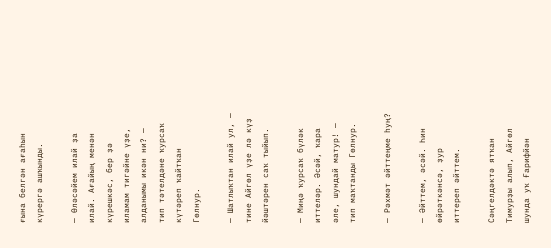ғына белгән ағаһын күрергә ашҡынды.

— Өләсәйем илай ҙа илай. Ағайың менән күрешкәс, бер ҙә иламам тигәйне үҙе, алданымы икән ни? — тип тәтелдәне ҡурсаҡ күтәреп ҡайтҡан Гөлнур.

— Шатлыҡтан илай ул, — тине Айгөл үҙе лә күҙ йәштәрен саҡ тыйып.

— Миңә ҡурсаҡ бүләк иттеләр. Әсәй, ҡара әле, шундай матур! — тип маҡтанды Гөлнур.

— Рәхмәт әйттеңме һуң?

— Әйттем, әсәй. Һин өйрәткәнсә, ҙур иттереп әйттем.

Сәңгелдәктә ятҡан Тимурҙы алып, Айгөл шунда уҡ Ғарифйән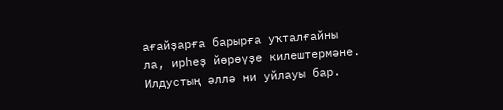ағайҙарға барырға уҡталғайны ла, ирһеҙ йөрөүҙе килештермәне. Илдустың әллә ни уйлауы бар.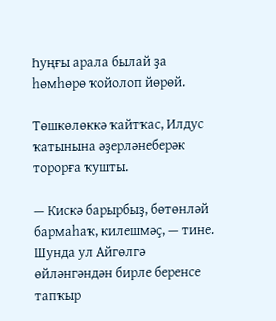Һуңғы арала былай ҙа һөмһөрө ҡойолоп йөрөй.

Төшкөлөккә ҡайтҡас, Илдус ҡатынына әҙерләнеберәк торорға ҡушты.

— Кискә барырбыҙ, бөтөнләй бармаһаҡ, килешмәҫ, — тине. Шунда ул Айгөлгә өйләнгәндән бирле беренсе тапҡыр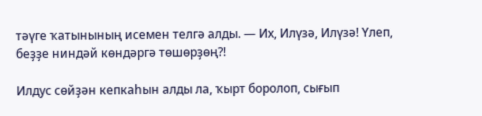тәүге ҡатынының исемен телгә алды. — Их, Илүзә, Илүзә! Үлеп, беҙҙе ниндәй көндәргә төшөрҙөң?!

Илдус сөйҙән кепкаһын алды ла, ҡырт боролоп, сығып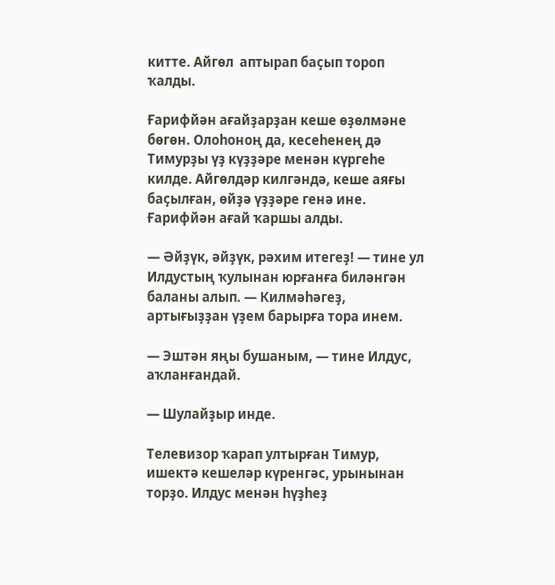китте. Айгөл  аптырап баҫып тороп ҡалды.

Ғарифйән ағайҙарҙан кеше өҙөлмәне бөгөн. Олоһоноң да, кесеһенең дә Тимурҙы үҙ күҙҙәре менән күргеһе килде. Айгөлдәр килгәндә, кеше аяғы баҫылған, өйҙә үҙҙәре генә ине. Ғарифйән ағай ҡаршы алды.

— Әйҙүк, әйҙүк, рәхим итегеҙ! — тине ул Илдустың ҡулынан юрғанға биләнгән баланы алып. — Килмәһәгеҙ, артығыҙҙан үҙем барырға тора инем.

— Эштән яңы бушаным, — тине Илдус, аҡланғандай.

— Шулайҙыр инде.

Телевизор ҡарап ултырған Тимур, ишектә кешеләр күренгәс, урынынан торҙо. Илдус менән һүҙһеҙ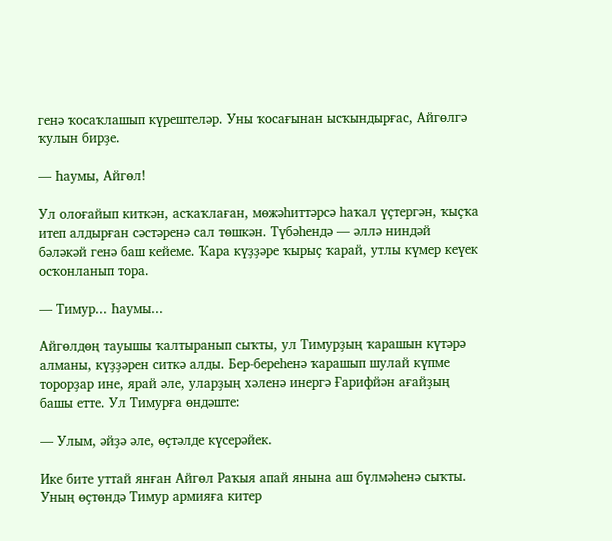генә ҡосаҡлашып күрештеләр. Уны ҡосағынан ысҡындырғас, Айгөлгә ҡулын бирҙе.

— Һаумы, Айгөл!

Ул олоғайып киткән, асҡаҡлаған, мөжәһиттәрсә һаҡал үҫтергән, ҡыҫҡа итеп алдырған сәстәренә сал төшкән. Түбәһендә — әллә ниндәй бәләкәй генә баш кейеме. Ҡара күҙҙәре ҡырыҫ ҡарай, утлы күмер кеүек осҡонланып тора.

— Тимур... Һаумы...

Айгөлдөң тауышы ҡалтыранып сыҡты, ул Тимурҙың ҡарашын күтәрә алманы, күҙҙәрен ситкә алды. Бер-береһенә ҡарашып шулай күпме торорҙар ине, ярай әле, уларҙың хәленә инергә Ғарифйән ағайҙың башы етте. Ул Тимурға өндәште:

— Улым, әйҙә әле, өҫтәлде күсерәйек.

Ике бите уттай янған Айгөл Раҡыя апай янына аш бүлмәһенә сыҡты. Уның өҫтөндә Тимур армияға китер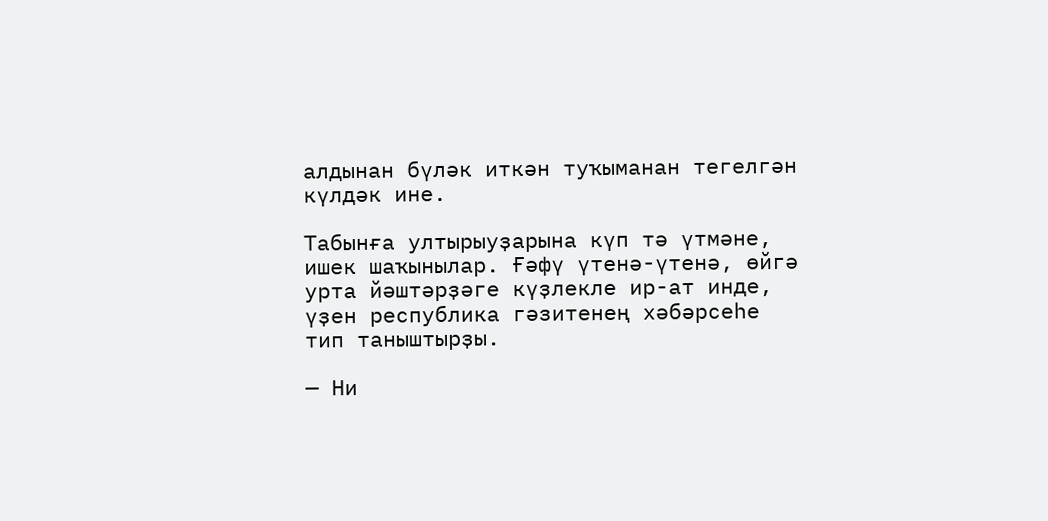алдынан бүләк иткән туҡыманан тегелгән күлдәк ине.

Табынға ултырыуҙарына күп тә үтмәне, ишек шаҡынылар. Ғәфү үтенә-үтенә, өйгә урта йәштәрҙәге күҙлекле ир-ат инде, үҙен республика гәзитенең хәбәрсеһе тип таныштырҙы.

— Ни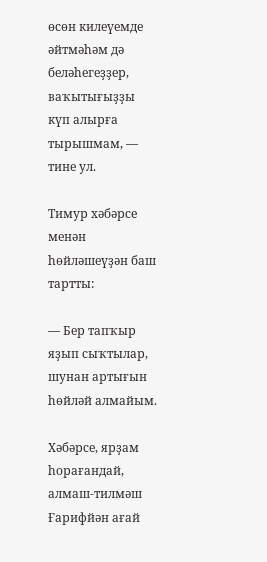өсөн килеүемде әйтмәһәм дә беләһегеҙҙер, ваҡытығыҙҙы күп алырға тырышмам, — тине ул.

Тимур хәбәрсе менән һөйләшеүҙән баш тартты:

— Бер тапҡыр яҙып сыҡтылар, шунан артығын һөйләй алмайым.

Хәбәрсе, ярҙам һорағандай, алмаш-тилмәш Ғарифйән ағай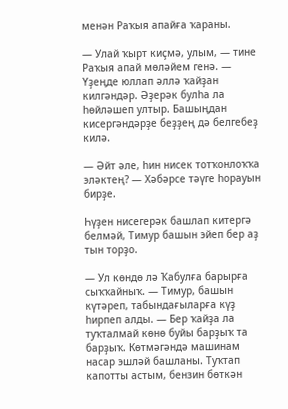менән Раҡыя апайға ҡараны.

— Улай ҡырт киҫмә, улым, — тине Раҡыя апай мөләйем генә. — Үҙеңде юллап әллә ҡайҙан килгәндәр. Әҙерәк булһа ла һөйләшеп ултыр. Башыңдан кисергәндәрҙе беҙҙең дә белгебеҙ килә.

— Әйт әле, һин нисек тотҡонлоҡҡа эләктең? — Хәбәрсе тәүге һорауын бирҙе.

Һүҙен нисегерәк башлап китергә белмәй, Тимур башын эйеп бер аҙ тын торҙо.

— Ул көндө лә Ҡабулға барырға сыҡҡайныҡ. — Тимур, башын күтәреп, табындағыларға күҙ һирпеп алды. — Бер ҡайҙа ла туҡталмай көнө буйы барҙыҡ та барҙыҡ. Көтмәгәндә машинам насар эшләй башланы. Туҡтап капотты астым, бензин бөткән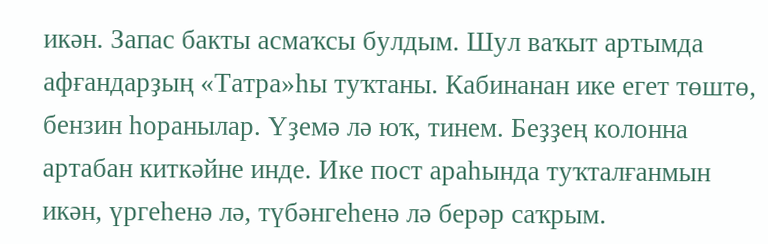икән. Запас бакты асмаҡсы булдым. Шул ваҡыт артымда афғандарҙың «Татра»һы туҡтаны. Кабинанан ике егет төштө, бензин һоранылар. Үҙемә лә юҡ, тинем. Беҙҙең колонна артабан киткәйне инде. Ике пост араһында туҡталғанмын икән, үргеһенә лә, түбәнгеһенә лә берәр саҡрым.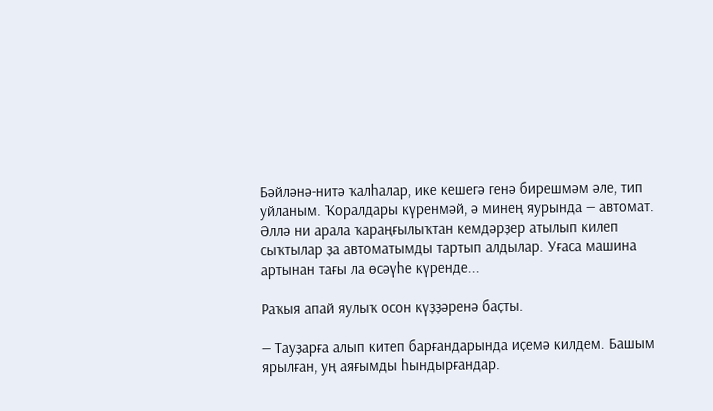Бәйләнә-нитә ҡалһалар, ике кешегә генә бирешмәм әле, тип уйланым. Ҡоралдары күренмәй, ә минең яурында — автомат. Әллә ни арала ҡараңғылыҡтан кемдәрҙер атылып килеп сыҡтылар ҙа автоматымды тартып алдылар. Уғаса машина артынан тағы ла өсәүһе күренде...

Раҡыя апай яулыҡ осон күҙҙәренә баҫты.

— Тауҙарға алып китеп барғандарында иҫемә килдем. Башым ярылған, уң аяғымды һындырғандар.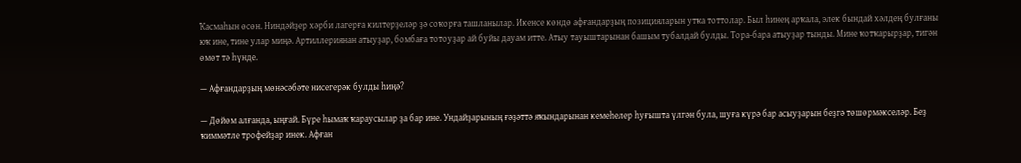Ҡасмаһын өсөн. Ниндәйҙер хәрби лагерға килтерҙеләр ҙә соҡорға ташланылар. Икенсе көндө афғандарҙың позицияларын утҡа тоттолар. Был һинең арҡала, элек бындай хәлдең булғаны юҡ ине, тине улар миңә. Артиллериянан атыуҙар, бомбаға тотоуҙар ай буйы дауам итте. Атыу тауыштарынан башым тубалдай булды. Тора-бара атыуҙар тынды. Мине ҡотҡарырҙар, тигән өмөт тә һүнде.

— Афғандарҙың мөнәсәбәте нисегерәк булды һиңә?

— Дөйөм алғанда, ыңғай. Бүре һымаҡ ҡараусылар ҙа бар ине. Ундайҙарының ғәҙәттә яҡындарынан кемеһелер һуғышта үлгән була, шуға күрә бар асыуҙарын беҙгә төшөрмәкселәр. Беҙ ҡиммәтле трофейҙар инек. Афған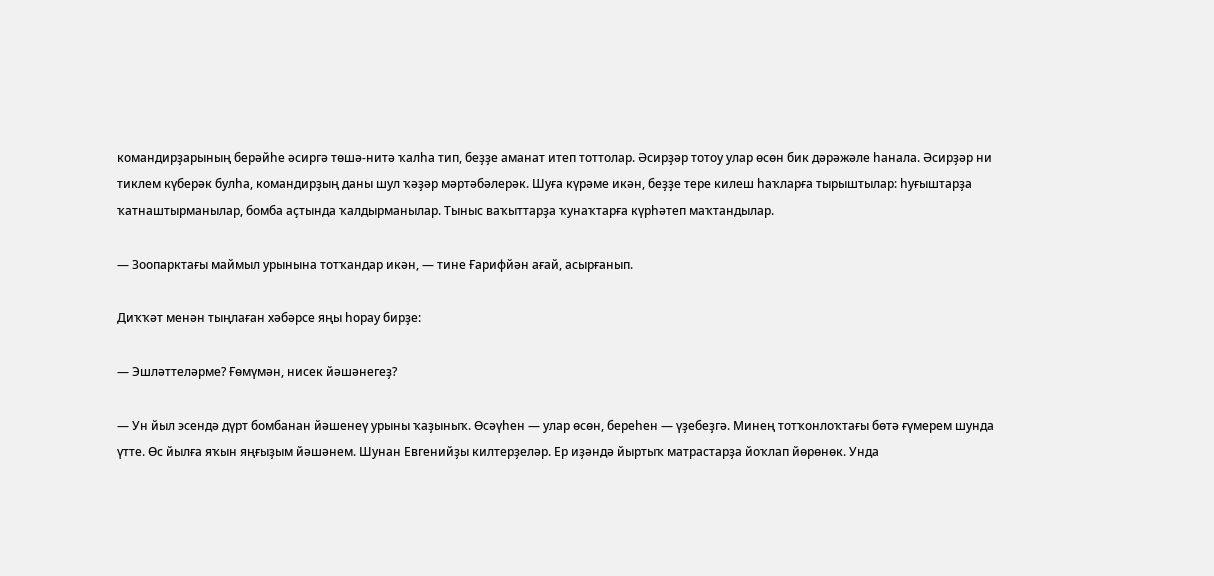командирҙарының берәйһе әсиргә төшә-нитә ҡалһа тип, беҙҙе аманат итеп тоттолар. Әсирҙәр тотоу улар өсөн бик дәрәжәле һанала. Әсирҙәр ни тиклем күберәк булһа, командирҙың даны шул ҡәҙәр мәртәбәлерәк. Шуға күрәме икән, беҙҙе тере килеш һаҡларға тырыштылар: һуғыштарҙа ҡатнаштырманылар, бомба аҫтында ҡалдырманылар. Тыныс ваҡыттарҙа ҡунаҡтарға күрһәтеп маҡтандылар.

— Зоопарктағы маймыл урынына тотҡандар икән, — тине Ғарифйән ағай, асырғанып.

Диҡҡәт менән тыңлаған хәбәрсе яңы һорау бирҙе:

— Эшләттеләрме? Ғөмүмән, нисек йәшәнегеҙ?

— Ун йыл эсендә дүрт бомбанан йәшенеү урыны ҡаҙыныҡ. Өсәүһен — улар өсөн, береһен — үҙебеҙгә. Минең тотҡонлоҡтағы бөтә ғүмерем шунда үтте. Өс йылға яҡын яңғыҙым йәшәнем. Шунан Евгенийҙы килтерҙеләр. Ер иҙәндә йыртыҡ матрастарҙа йоҡлап йөрөнөк. Унда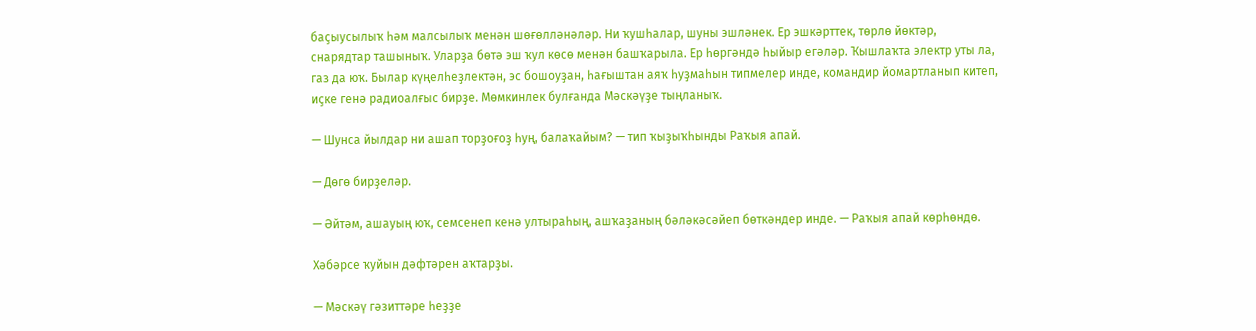баҫыусылыҡ һәм малсылыҡ менән шөғөлләнәләр. Ни ҡушһалар, шуны эшләнек. Ер эшкәрттек, төрлө йөктәр, снарядтар ташыныҡ. Уларҙа бөтә эш ҡул көсө менән башҡарыла. Ер һөргәндә һыйыр егәләр. Ҡышлаҡта электр уты ла, газ да юҡ. Былар күңелһеҙлектән, эс бошоуҙан, һағыштан аяҡ һуҙмаһын типмелер инде, командир йомартланып китеп, иҫке генә радиоалғыс бирҙе. Мөмкинлек булғанда Мәскәүҙе тыңланыҡ.

— Шунса йылдар ни ашап торҙоғоҙ һуң, балаҡайым? — тип ҡыҙыҡһынды Раҡыя апай.

— Дөгө бирҙеләр.

— Әйтәм, ашауың юҡ, семсенеп кенә ултыраһың, ашҡаҙаның бәләкәсәйеп бөткәндер инде. — Раҡыя апай көрһөндө.

Хәбәрсе ҡуйын дәфтәрен аҡтарҙы.

— Мәскәү гәзиттәре һеҙҙе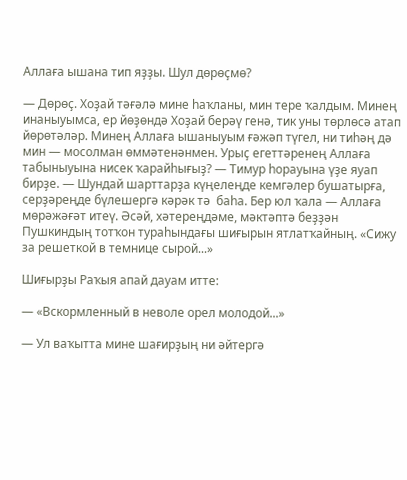Аллаға ышана тип яҙҙы. Шул дөрөҫмө?

— Дөрөҫ. Хоҙай тәғәлә мине һаҡланы, мин тере ҡалдым. Минең инаныуымса, ер йөҙөндә Хоҙай берәү генә, тик уны төрлөсә атап йөрөтәләр. Минең Аллаға ышаныуым ғәжәп түгел, ни тиһәң дә мин — мосолман өммәтенәнмен. Урыҫ егеттәренең Аллаға табыныуына нисек ҡарайһығыҙ? — Тимур һорауына үҙе яуап бирҙе. — Шундай шарттарҙа күңелеңде кемгәлер бушатырға, серҙәреңде бүлешергә кәрәк тә  баһа. Бер юл ҡала — Аллаға мөрәжәғәт итеү. Әсәй, хәтереңдәме, мәктәптә беҙҙән Пушкиндың тотҡон тураһындағы шиғырын ятлатҡайның. «Сижу за решеткой в темнице сырой...»

Шиғырҙы Раҡыя апай дауам итте:

— «Вскормленный в неволе орел молодой...»

— Ул ваҡытта мине шағирҙың ни әйтергә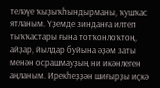теләүе ҡыҙыҡһындырманы, ҡушҡас ятланым. Үҙемде зинданға илтеп тыҡҡастары ғына тотҡонлоҡтоң, айҙар, йылдар буйына әҙәм заты менән осрашмауҙың ни икәнлеген аңланым. Ирекһеҙҙән шиғырҙы иҫкә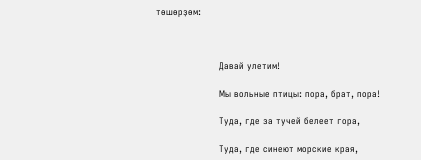төшөрҙөм:



                     Давай улетим!

                     Мы вольные птицы: пора, брат, пора!

                     Туда, где за тучей белеет гора,

                     Туда, где синеют морские края,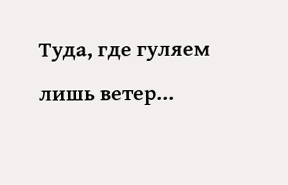Туда, где гуляем лишь ветер...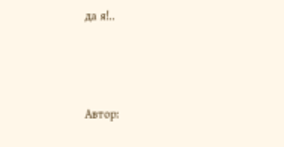да я!..



Автор: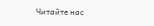Читайте нас